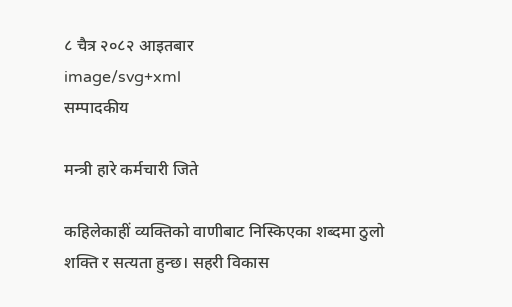८ चैत्र २०८२ आइतबार
image/svg+xml
सम्पादकीय

मन्त्री हारे कर्मचारी जिते

कहिलेकाहीं व्यक्तिको वाणीबाट निस्किएका शब्दमा ठुलो शक्ति र सत्यता हुन्छ। सहरी विकास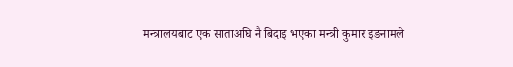मन्त्रालयबाट एक साताअघि नै बिदाइ भएका मन्त्री कुमार इङनामले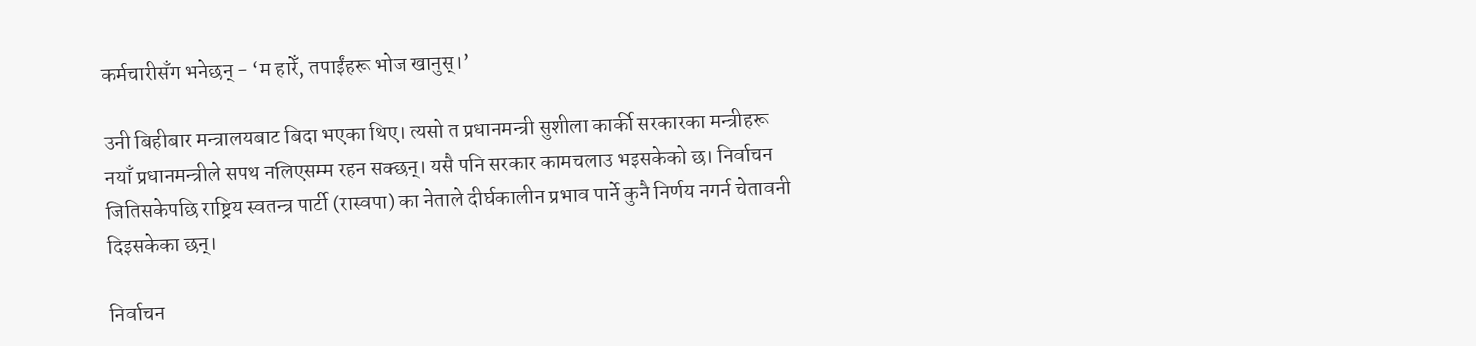कर्मचारीसँग भनेछन् - ‘म हारेँ, तपाईंहरू भोज खानुस्।’

उनी बिहीबार मन्त्रालयबाट बिदा भएका थिए। त्यसो त प्रधानमन्त्री सुशीला कार्की सरकारका मन्त्रीहरू नयाँ प्रधानमन्त्रीले सपथ नलिएसम्म रहन सक्छन्। यसै पनि सरकार कामचलाउ भइसकेको छ। निर्वाचन जितिसकेपछि राष्ट्रिय स्वतन्त्र पार्टी (रास्वपा) का नेताले दीर्घकालीन प्रभाव पार्ने कुनै निर्णय नगर्न चेतावनी दिइसकेका छन्।

निर्वाचन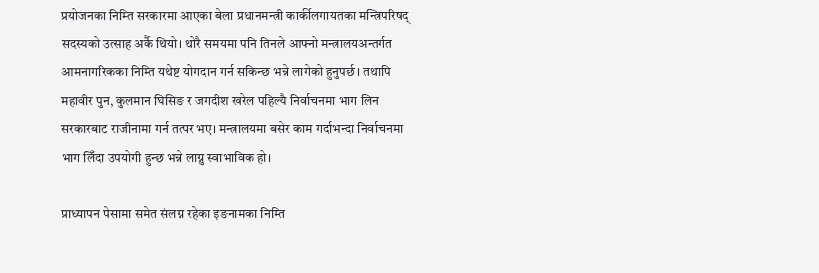प्रयोजनका निम्ति सरकारमा आएका बेला प्रधानमन्त्री कार्कीलगायतका मन्त्रिपरिषद् सदस्यको उत्साह अर्कै थियो। थोरै समयमा पनि तिनले आफ्नो मन्त्रालयअन्तर्गत आमनागरिकका निम्ति यथेष्ट योगदान गर्न सकिन्छ भन्ने लागेको हुनुपर्छ। तथापि महावीर पुन, कुलमान घिसिङ र जगदीश खरेल पहिल्यै निर्वाचनमा भाग लिन सरकारबाट राजीनामा गर्न तत्पर भए। मन्त्रालयमा बसेर काम गर्दाभन्दा निर्वाचनमा भाग लिँदा उपयोगी हुन्छ भन्ने लाग्नु स्वाभाविक हो।

प्राध्यापन पेसामा समेत संलग्न रहेका इङनामका निम्ति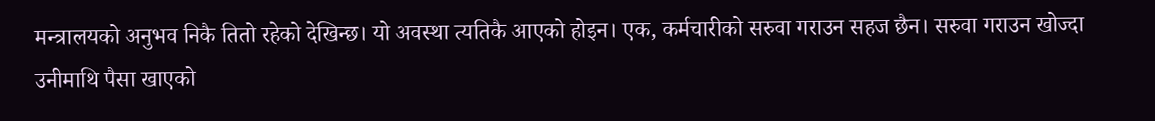मन्त्रालयको अनुभव निकै तितो रहेको देखिन्छ। यो अवस्था त्यतिकै आएको होइन। एक, कर्मचारीको सरुवा गराउन सहज छैन। सरुवा गराउन खोज्दा उनीमाथि पैसा खाएको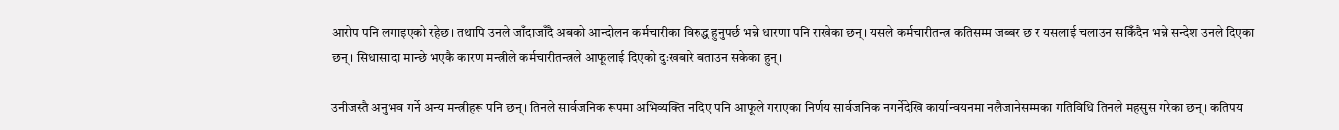आरोप पनि लगाइएको रहेछ। तथापि उनले जाँदाजाँदै अबको आन्दोलन कर्मचारीका विरुद्ध हुनुपर्छ भन्ने धारणा पनि राखेका छन्। यसले कर्मचारीतन्त्र कतिसम्म जब्बर छ र यसलाई चलाउन सकिँदैन भन्ने सन्देश उनले दिएका छन्। सिधासादा मान्छे भएकै कारण मन्त्रीले कर्मचारीतन्त्रले आफूलाई दिएको दुःखबारे बताउन सकेका हुन्।

उनीजस्तै अनुभव गर्ने अन्य मन्त्रीहरू पनि छन्। तिनले सार्वजनिक रूपमा अभिव्यक्ति नदिए पनि आफूले गराएका निर्णय सार्वजनिक नगर्नेदेखि कार्यान्वयनमा नलैजानेसम्मका गतिविधि तिनले महसुस गरेका छन्। कतिपय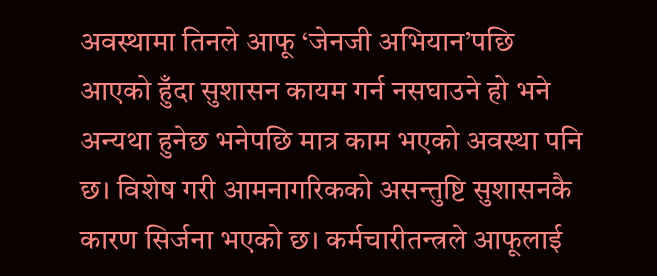अवस्थामा तिनले आफू ‘जेनजी अभियान’पछि आएको हुँदा सुशासन कायम गर्न नसघाउने हो भने अन्यथा हुनेछ भनेपछि मात्र काम भएको अवस्था पनि छ। विशेष गरी आमनागरिकको असन्तुष्टि सुशासनकै कारण सिर्जना भएको छ। कर्मचारीतन्त्रले आफूलाई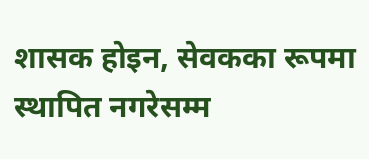शासक होइन, सेवकका रूपमा स्थापित नगरेसम्म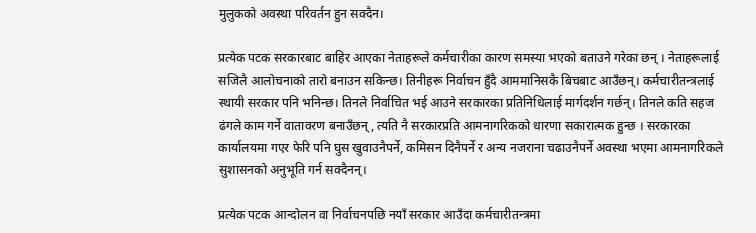मुलुकको अवस्था परिवर्तन हुन सक्दैन।

प्रत्येक पटक सरकारबाट बाहिर आएका नेताहरूले कर्मचारीका कारण समस्या भएको बताउने गरेका छन् । नेताहरूलाई सजिलै आलोचनाको तारो बनाउन सकिन्छ। तिनीहरू निर्वाचन हुँदै आममानिसकै बिचबाट आउँछन्। कर्मचारीतन्त्रलाई स्थायी सरकार पनि भनिन्छ। तिनले निर्वाचित भई आउने सरकारका प्रतिनिधिलाई मार्गदर्शन गर्छन्। तिनले कति सहज ढंगले काम गर्ने वातावरण बनाउँछन्, त्यति नै सरकारप्रति आमनागरिकको धारणा सकारात्मक हुन्छ । सरकारका कार्यालयमा गएर फेरि पनि घुस खुवाउनैपर्ने, कमिसन दिनैपर्ने र अन्य नजराना चढाउनैपर्ने अवस्था भएमा आमनागरिकले सुशासनको अनुभूति गर्न सक्दैनन्।

प्रत्येक पटक आन्दोलन वा निर्वाचनपछि नयाँ सरकार आउँदा कर्मचारीतन्त्रमा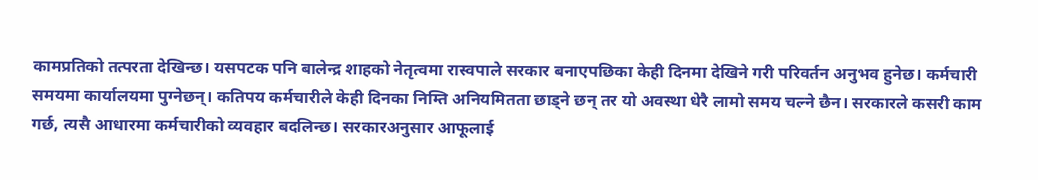कामप्रतिको तत्परता देखिन्छ। यसपटक पनि बालेन्द्र शाहको नेतृत्वमा रास्वपाले सरकार बनाएपछिका केही दिनमा देखिने गरी परिवर्तन अनुभव हुनेछ। कर्मचारी समयमा कार्यालयमा पुग्नेछन्। कतिपय कर्मचारीले केही दिनका निम्ति अनियमितता छाड्ने छन् तर यो अवस्था धेरै लामो समय चल्ने छैन। सरकारले कसरी काम गर्छ, त्यसै आधारमा कर्मचारीको व्यवहार बदलिन्छ। सरकारअनुसार आफूलाई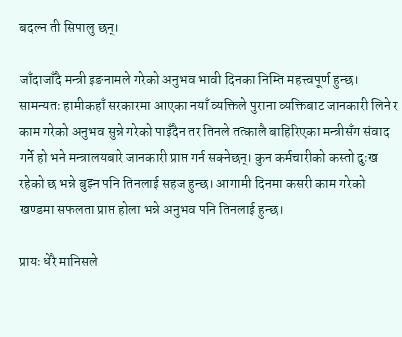बदल्न ती सिपालु छन्।

जाँदाजाँदै मन्त्री इङनामले गरेको अनुभव भावी दिनका निम्ति महत्त्वपूर्ण हुन्छ। सामन्यतः हामीकहाँ सरकारमा आएका नयाँ व्यक्तिले पुराना व्यक्तिबाट जानकारी लिने र काम गरेको अनुभव सुन्ने गरेको पाइँदैन तर तिनले तत्कालै बाहिरिएका मन्त्रीसँग संवाद गर्ने हो भने मन्त्रालयबारे जानकारी प्राप्त गर्न सक्नेछन्। कुन कर्मचारीको कस्तो दुःख रहेको छ भन्ने बुझ्न पनि तिनलाई सहज हुन्छ। आगामी दिनमा कसरी काम गरेको खण्डमा सफलता प्राप्त होला भन्ने अनुभव पनि तिनलाई हुन्छ।

प्रायः धेरै मानिसले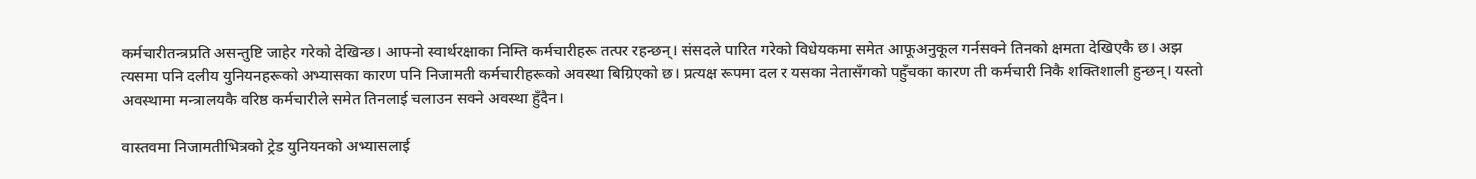कर्मचारीतन्त्रप्रति असन्तुष्टि जाहेर गरेको देखिन्छ। आफ्नो स्वार्थरक्षाका निम्ति कर्मचारीहरू तत्पर रहन्छन्। संसदले पारित गरेको विधेयकमा समेत आफूअनुकूल गर्नसक्ने तिनको क्षमता देखिएकै छ। अझ त्यसमा पनि दलीय युनियनहरूको अभ्यासका कारण पनि निजामती कर्मचारीहरूको अवस्था बिग्रिएको छ। प्रत्यक्ष रूपमा दल र यसका नेतासँगको पहुँचका कारण ती कर्मचारी निकै शक्तिशाली हुन्छन्। यस्तो अवस्थामा मन्त्रालयकै वरिष्ठ कर्मचारीले समेत तिनलाई चलाउन सक्ने अवस्था हुँदैन।

वास्तवमा निजामतीभित्रको ट्रेड युनियनको अभ्यासलाई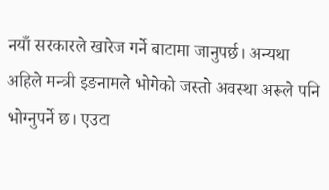नयाँ सरकारले खारेज गर्ने बाटामा जानुपर्छ। अन्यथा अहिले मन्त्री इङनामले भोगेको जस्तो अवस्था अरूले पनि भोग्नुपर्ने छ। एउटा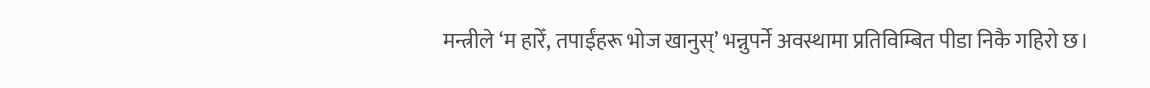मन्त्रीले ‘म हारेँ, तपाईंहरू भोज खानुस्’ भन्नुपर्ने अवस्थामा प्रतिविम्बित पीडा निकै गहिरो छ।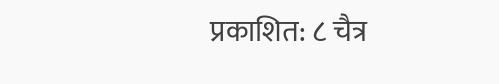प्रकाशित: ८ चैत्र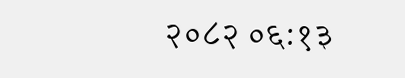२०८२ ०६:१३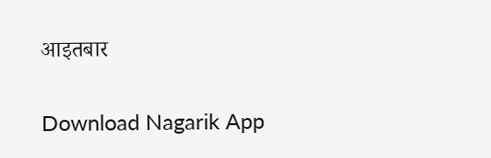आइतबार

Download Nagarik App